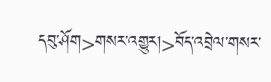དབུ་ཤོག>གསར་འགྱུར།>བོད་འབྲེལ་གསར་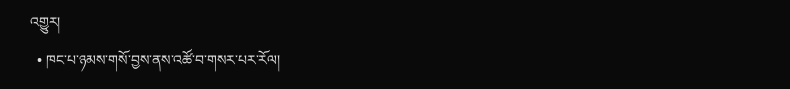འགྱུར།
  • ཁང་པ་ཉམས་གསོ་བྱས་ནས་འཚོ་བ་གསར་པར་རོལ།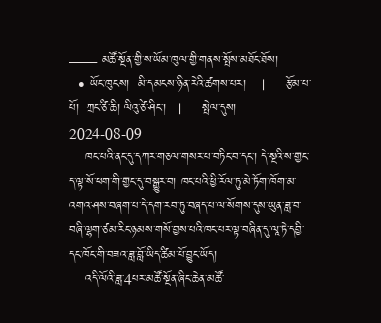—— མཚོ་སྔོན་གྱི་ས་ཡོམ་ཁུལ་གྱི་གནས་སྤོས་མཐོང་ཐོས།
  • ཡོང་ཁུངས།  མི་དམངས་ཉིན་རེའི་ཚགས་པར།    |     རྩོམ་པ་པོ།  ཀྲང་ཙི་ཆི། ལིའུ་ཙེ་ཤིང་།   |     སྤེལ་དུས།  2024-08-09
    ཁང་པའི་ནང་དུ་དཀར་གཅལ་གསར་པ་བཏིང་བ་དང་། དེ་སྔའི་ས་གྱང་ད་ལྟ་སོ་ཕག་གི་གྱང་དུ་བསྒྱུར་བ། ཁང་པའི་ཕྱི་རོལ་ཏུ་མེ་ཏོག་ཁོག་མ་འགའ་ཤས་བཞག་པ་དེ་དག་རབ་ཏུ་བཞད་པ་ལ་སོགས་དུས་ཡུན་ཟླ་བ་བཞི་ལྷག་ཙམ་རིང་ཉམས་གསོ་བྱས་པའི་ཁང་པར་ལྟ་བཞིན་དུ་ལཱ་ཏེ་དབྱི་དང་ཁོང་གི་བཟའ་ཟླ་བློ་ཡིད་ཚིམ་པོ་བྱུང་ཡོད།
    འདི་ལོའི་ཟླ་4པར་མཚོ་སྔོན་ཞིང་ཆེན་མཚོ་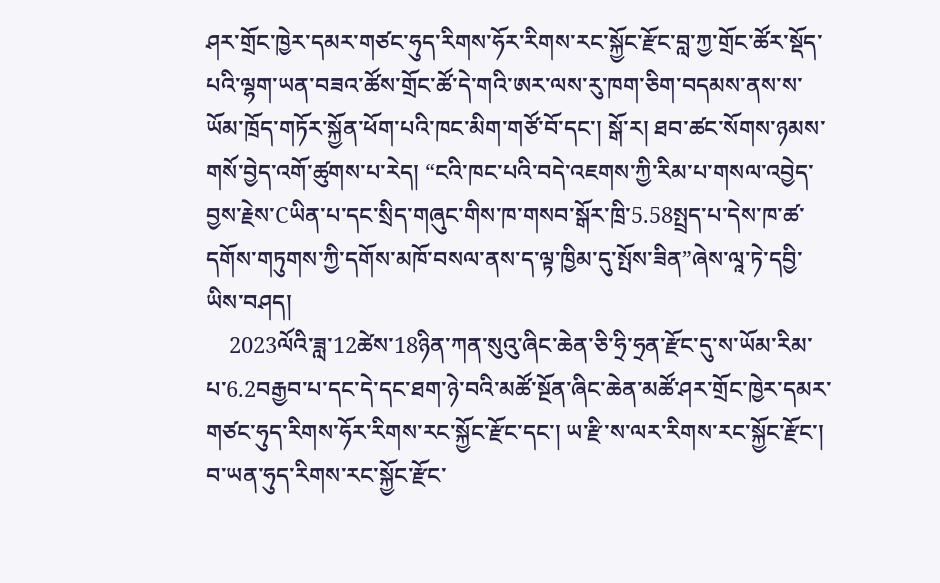ཤར་གྲོང་ཁྱེར་དམར་གཙང་ཧུད་རིགས་ཧོར་རིགས་རང་སྐྱོང་རྫོང་བླ་ཀྱ་གྲོང་ཚོར་སྡོད་པའི་ལྷག་ཡན་བཟའ་ཚོས་གྲོང་ཚོ་དེ་གའི་ཨར་ལས་རུ་ཁག་ཅིག་བདམས་ནས་ས་ཡོམ་ཁྲོད་གཏོར་སྐྱོན་ཕོག་པའི་ཁང་མིག་གཙོ་བོ་དང་། སྒོ་ར། ཐབ་ཚང་སོགས་ཉམས་གསོ་བྱེད་འགོ་ཚུགས་པ་རེད། “ངའི་ཁང་པའི་བདེ་འཇགས་ཀྱི་རིམ་པ་གསལ་འབྱེད་བྱས་རྗེས་Cཡིན་པ་དང་སྲིད་གཞུང་གིས་ཁ་གསབ་སྒོར་ཁྲི་5.58སྤྲད་པ་དེས་ཁ་ཚ་དགོས་གཏུགས་ཀྱི་དགོས་མཁོ་བསལ་ནས་ད་ལྟ་ཁྱིམ་དུ་སྤོས་ཟིན”ཞེས་ལཱ་ཏེ་དབྱི་ཡིས་བཤད།
    2023ལོའི་ཟླ་12ཚེས་18ཉིན་ཀན་སུའུ་ཞིང་ཆེན་ཅི་ཧྲི་ཧྲན་རྫོང་དུ་ས་ཡོམ་རིམ་པ་6.2བརྒྱབ་པ་དང་དེ་དང་ཐག་ཉེ་བའི་མཚོ་སྔོན་ཞིང་ཆེན་མཚོ་ཤར་གྲོང་ཁྱེར་དམར་གཙང་ཧུད་རིགས་ཧོར་རིགས་རང་སྐྱོང་རྫོང་དང་། ཡ་རྫི་ས་ལར་རིགས་རང་སྐྱོང་རྫོང་། བ་ཡན་ཧུད་རིགས་རང་སྐྱོང་རྫོང་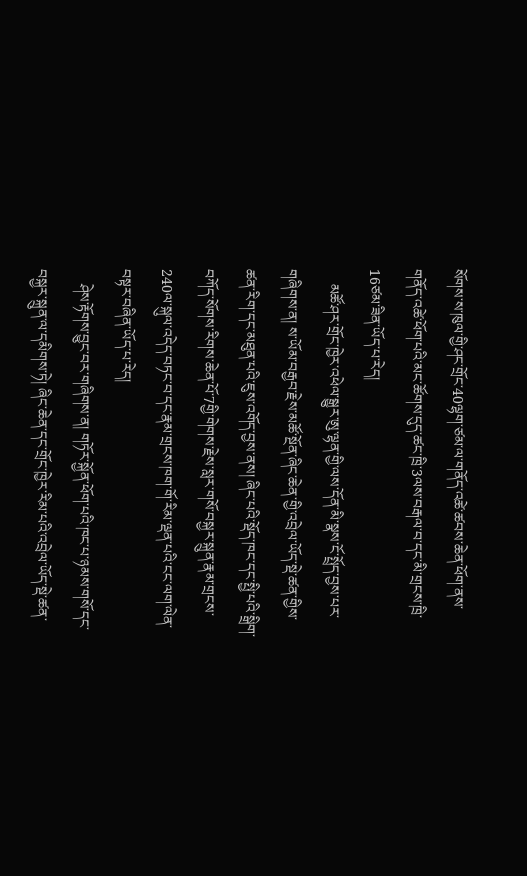སོགས་ས་ཁུལ་གྱི་ཤང་གྲོང་40ལྷག་ཙམ་ལ་གནོད་འཚེ་ཚབས་ཆེན་ཕོག་ནས་གནོད་འཚེ་ཕོག་པའི་མང་ཚོགས་དུད་ཚང་ཁྲི་3ལས་བརྒལ་བ་དང་མི་གྲངས་ཁྲི་16ཙམ་ཟིན་ཡོད་པ་རེད།
    མཚོ་ཤར་གྲོང་ཁྱེར་འཕེལ་སྒྱུར་ཨུ་ལྷན་གྱི་ལས་དོན་མི་སྣས་ངོ་སྤྲོད་བྱས་པར་གཞིགས་ན། ས་ཡོམ་བརྒྱབ་རྗེས་མཚོ་སྔོན་ཞིང་ཆེན་གྱི་འབྲེལ་ཡོད་སྡེ་ཚན་གྱིས་ཚན་རིག་དང་མཐུན་པའི་ཇུས་འགོད་བྱས་ནས། ཞིང་པའི་སྡོད་ཁང་དང་སྤྱི་པའི་སྒྲིག་བཀོད་སོགས་རིགས་ཆེན་པོ་7གྱི་གེགས་རྗེས་སླར་གསོ་བསྐྱར་སྐྲུན་རྣམ་གྲངས་240ལ་སྐུལ་འདེད་བཏང་བ་དང་རྣམ་གྲངས་ཁག་གོ་རིམ་ལྡན་པའི་ངང་ལག་ལེན་བསྟར་བཞིན་ཡོད་པ་རེད།
    ཤེས་རྟོགས་བྱུང་བར་གཞིགས་ན། གཏོར་སྐྱོན་ཕོག་པའི་ཁང་པ་ཉམས་གསོ་དང་བསྐྱར་སྐྲུན་ལ་དམིགས་ཏེ། ཞིང་ཆེན་དང་གྲོང་ཁྱེར་རིམ་པའི་འབྲེལ་ཡོད་སྡེ་ཚན་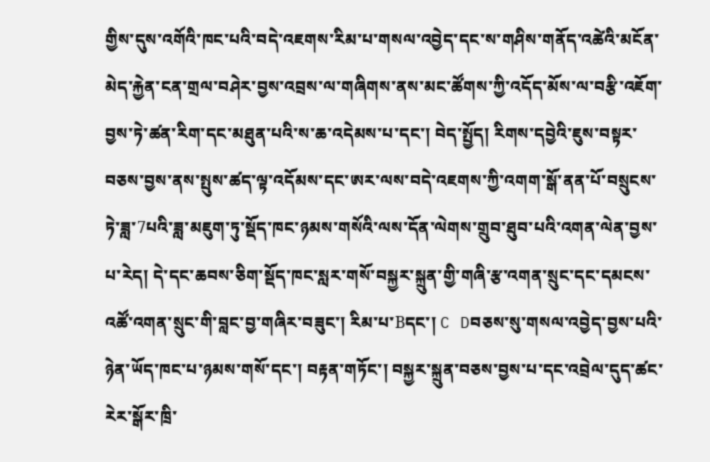གྱིས་དུས་འགོའི་ཁང་པའི་བདེ་འཇགས་རིམ་པ་གསལ་འབྱེད་དང་ས་གཤིས་གནོད་འཚེའི་མངོན་མེད་རྐྱེན་ངན་གྲལ་བཤེར་བྱས་འབྲས་ལ་གཞིགས་ནས་མང་ཚོགས་ཀྱི་འདོད་མོས་ལ་བརྩི་འཇོག་བྱས་ཏེ་ཚན་རིག་དང་མཐུན་པའི་ས་ཆ་འདེམས་པ་དང་། བེད་སྤྱོད། རིགས་དབྱེའི་ཇུས་བསྟར་བཅས་བྱས་ནས་སྤུས་ཚད་ལྟ་འདོམས་དང་ཨར་ལས་བདེ་འཇགས་ཀྱི་འགག་སྒོ་ནན་པོ་བསྲུངས་ཏེ་ཟླ་7པའི་ཟླ་མཇུག་ཏུ་སྡོད་ཁང་ཉམས་གསོའི་ལས་དོན་ལེགས་གྲུབ་ཐུབ་པའི་འགན་ལེན་བྱས་པ་རེད། དེ་དང་ཆབས་ཅིག་སྡོད་ཁང་སླར་གསོ་བསྐྱར་སྐྲུན་གྱི་གཞི་རྩ་འགན་སྲུང་དང་དམངས་འཚོ་འགན་སྲུང་གི་བླང་བྱ་གཞིར་བཟུང་། རིམ་པ་Bདང་། C Dབཅས་སུ་གསལ་འབྱེད་བྱས་པའི་ཉེན་ཡོད་ཁང་པ་ཉམས་གསོ་དང་། བརྟན་གཏོང་། བསྐྱར་སྐྲུན་བཅས་བྱས་པ་དང་འབྲེལ་དུད་ཚང་རེར་སྒོར་ཁྲི་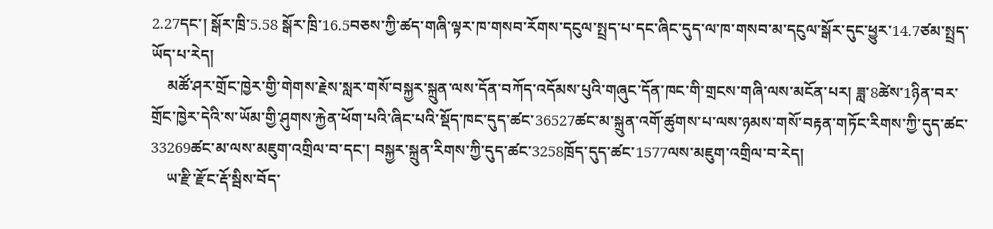2.27དང་། སྒོར་ཁྲི་5.58 སྒོར་ཁྲི་16.5བཅས་ཀྱི་ཚད་གཞི་ལྟར་ཁ་གསབ་རོགས་དངུལ་སྤྲད་པ་དང་ཞིང་དུད་ལ་ཁ་གསབ་མ་དངུལ་སྒོར་དུང་ཕྱུར་14.7ཙམ་སྤྲད་ཡོད་པ་རེད།
    མཚོ་ཤར་གྲོང་ཁྱེར་གྱི་གེགས་རྗེས་སླར་གསོ་བསྐྱར་སྐྲུན་ལས་དོན་བཀོད་འདོམས་པུའི་གཞུང་དོན་ཁང་གི་གྲངས་གཞི་ལས་མངོན་པར། ཟླ་8ཚེས་1ཉིན་བར་གྲོང་ཁྱེར་དེའི་ས་ཡོམ་གྱི་ཤུགས་རྐྱེན་ཕོག་པའི་ཞིང་པའི་སྡོད་ཁང་དུད་ཚང་36527ཚང་མ་སྐྲུན་འགོ་ཚུགས་པ་ལས་ཉམས་གསོ་བརྟན་གཏོང་རིགས་ཀྱི་དུད་ཚང་33269ཚང་མ་ལས་མཇུག་འགྲིལ་བ་དང་། བསྐྱར་སྐྲུན་རིགས་ཀྱི་དུད་ཚང་3258ཁྲོད་དུད་ཚང་1577ལས་མཇུག་འགྲིལ་བ་རེད།
    ཡ་རྫི་རྫོང་རྡོ་སྦིས་བོད་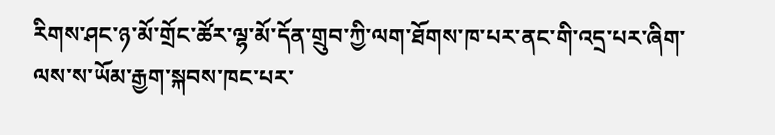རིགས་ཤང་ཉ་མོ་གྲོང་ཚོར་ལྷ་མོ་དོན་གྲུབ་ཀྱི་ལག་ཐོགས་ཁ་པར་ནང་གི་འདྲ་པར་ཞིག་ལས་ས་ཡོམ་རྒྱག་སྐབས་ཁང་པར་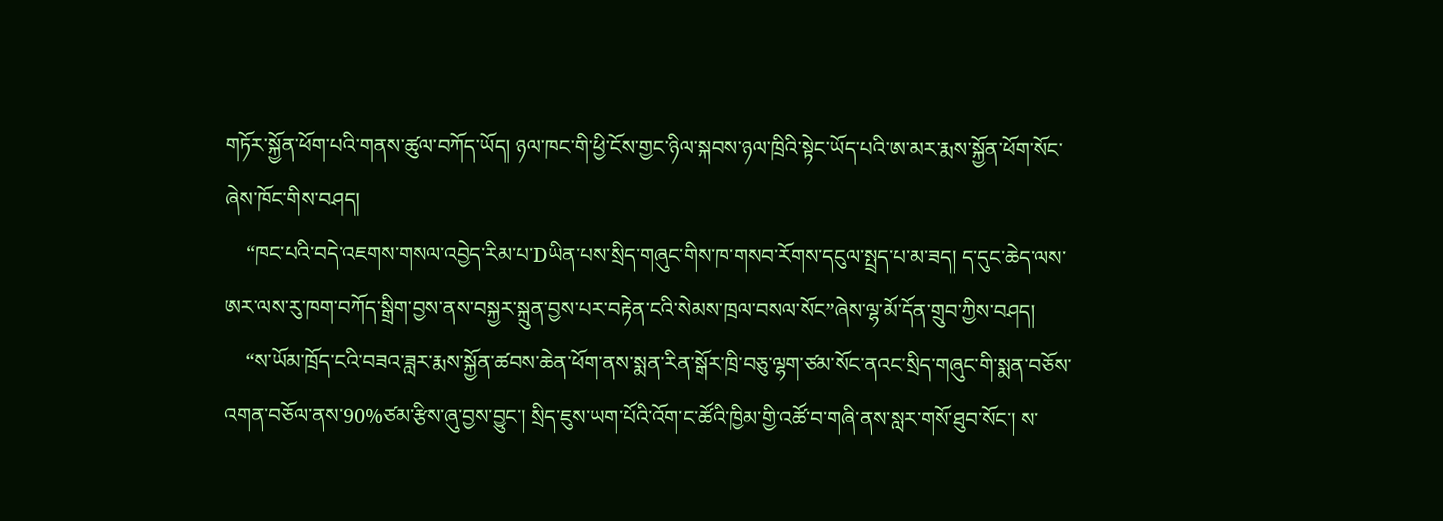གཏོར་སྐྱོན་ཕོག་པའི་གནས་ཚུལ་བཀོད་ཡོད། ཉལ་ཁང་གི་ཕྱི་ངོས་གྱང་ཉིལ་སྐབས་ཉལ་ཁྲིའི་སྟེང་ཡོད་པའི་ཨ་མར་རྨས་སྐྱོན་ཕོག་སོང་ཞེས་ཁོང་གིས་བཤད།
    “ཁང་པའི་བདེ་འཇགས་གསལ་འབྱེད་རིམ་པ་Dཡིན་པས་སྲིད་གཞུང་གིས་ཁ་གསབ་རོགས་དངུལ་སྤྲད་པ་མ་ཟད། ད་དུང་ཆེད་ལས་ཨར་ལས་རུ་ཁག་བཀོད་སྒྲིག་བྱས་ནས་བསྐྱར་སྐྲུན་བྱས་པར་བརྟེན་ངའི་སེམས་ཁྲལ་བསལ་སོང”ཞེས་ལྷ་མོ་དོན་གྲུབ་ཀྱིས་བཤད།
    “ས་ཡོམ་ཁྲོད་ངའི་བཟའ་ཟླར་རྨས་སྐྱོན་ཚབས་ཆེན་ཕོག་ནས་སྨན་རིན་སྒོར་ཁྲི་བཅུ་ལྷག་ཙམ་སོང་ནའང་སྲིད་གཞུང་གི་སྨན་བཅོས་འགན་བཅོལ་ནས་90%ཙམ་རྩིས་ཞུ་བྱས་བྱུང་། སྲིད་ཇུས་ཡག་པོའི་འོག་ང་ཚོའི་ཁྱིམ་གྱི་འཚོ་བ་གཞི་ནས་སླར་གསོ་ཐུབ་སོང་། ས་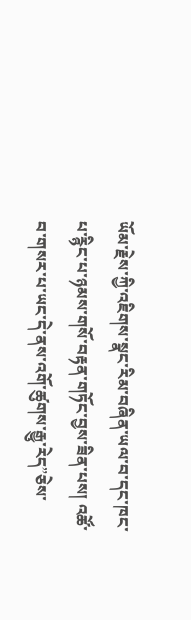ཡོམ་རྗེས་ཀྱི་འཇིགས་སྣང་རིམ་བཞིན་ཡལ་བ་དང་ཁང་པ་རྙིང་པ་ཉམས་གསོ་བརྟན་གཏོང་བྱས་ཟིན་པས། འཚོ་བ་གསར་པ་ཡང་དེ་ནས་འགོ་ཚུགས་རྒྱུ་རེད”ཅེས་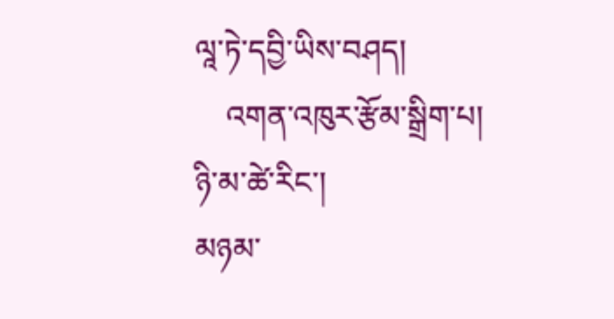ལཱ་ཏེ་དབྱི་ཡིས་བཤད།
    འགན་འཁུར་རྩོམ་སྒྲིག་པ། ཉི་མ་ཚེ་རིང་།
མཉམ་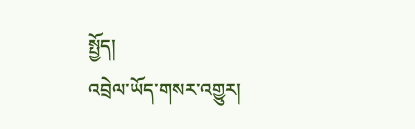སྤྱོད།
འབྲེལ་ཡོད་གསར་འགྱུར།